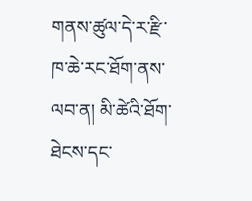གནས་ཚུལ་དེ་ར་རྫི་ཁ་ཆེ་རང་ཐོག་ནས་ལབ་ན། མི་ཚེའི་ཐོག་ཐེངས་དང་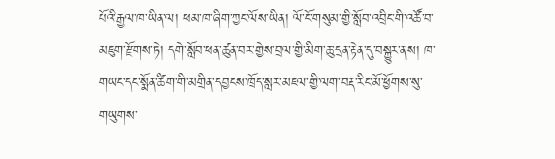པོའི་རྒྱལ་ཁ་ཡིན་ལ། ཕམ་ཁ་ཞིག་ཀྱང་ལོས་ཡིན། ལོ་ངོ་གསུམ་གྱི་སློབ་འབྲིང་གི་འཚོ་བ་མཇུག་རྫོགས་ཏེ། དགེ་སློབ་ཕན་ཚུན་བར་གྱེས་བྲལ་གྱི་མིག་ཆུ་དྲན་རྟེན་དུ་བསྐྱུར་ནས། ཁ་གཡང་དང་སྨོན་ཚིག་གི་མགྲིན་དབྱངས་ཁྲོད་སླར་མཇལ་གྱི་ལག་བརྡ་རིང་མོ་ཕྱོགས་སུ་གཡུགས་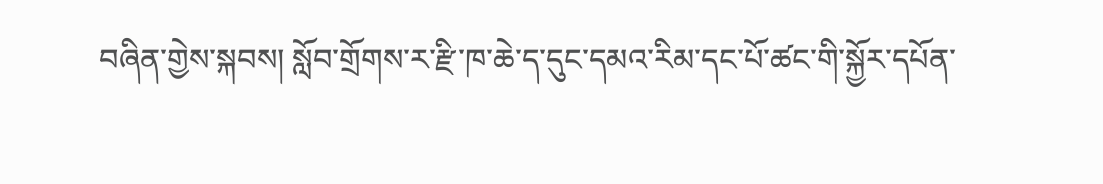བཞིན་གྱེས་སྐབས། སློབ་གྲོགས་ར་རྫི་ཁ་ཆེ་ད་དུང་དམའ་རིམ་དང་པོ་ཚང་གི་སྐྱོར་དཔོན་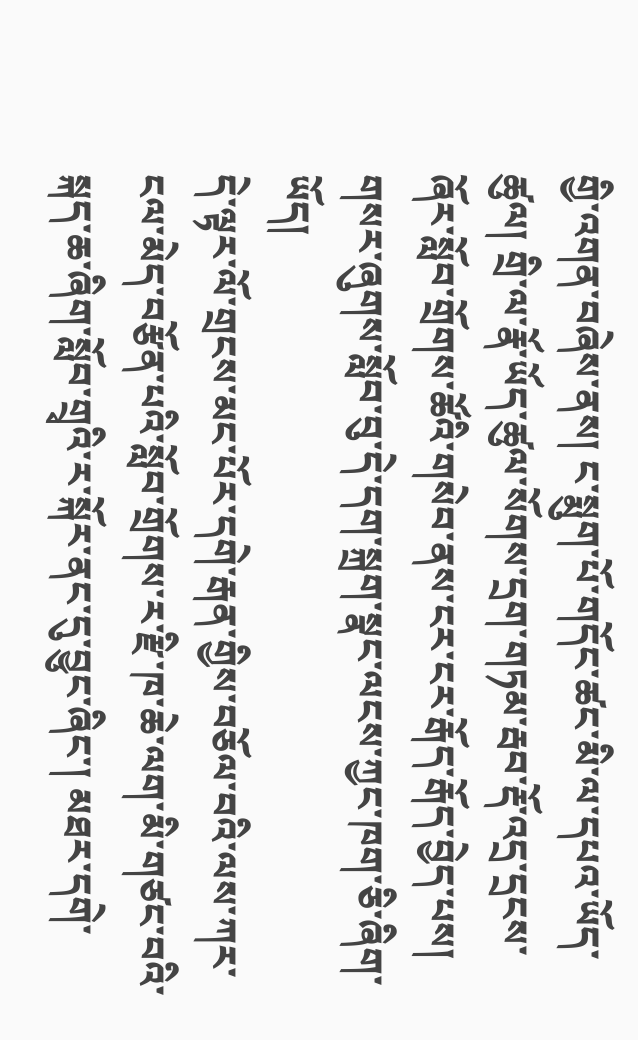གྱི་འགན་བཞེས་ནས། ང་སྨུག་པོ་གདོང་ཚང་མི་ལ་དཔའ་ཡོད་ཚུལ། གྲི་ལ་རྣོ་ཡོད་ཚུལ་སོགས་དྲག་གཏམ་རྦབ་རྡོ་འདྲ་དྲངས་ཞོར་སློབ་གྲོགས་ཚོའི་གསེབ་ནས་ངར་ངར་རྒོད་རྒོད་བྱེད་པས། གསར་ཞུགས་སློབ་བུ་དེ་དག་སྐྲག་སྣང་ལངས་ཀྱང་ཁག་ཅི་ཞིག་ཡོད།
དེ་ལྟར་ལོ་གྲངས་མང་པོར་དགེ་རྒན་གྱིས་བཅོལ་བའི་ལས་ཀར་ངལ་མེད་བརྩོན་པའི་སློབ་གྲོགས་ར་རྫི་ཁ་ཆེ་ལག་མི་གཙང་བའི་སྐད་ཆ་ཞིག་སློབ་གྲྭའི་ར་སྐོར་ནང་དུ་བྱུང་ཞིང་། མཐར་དགེ་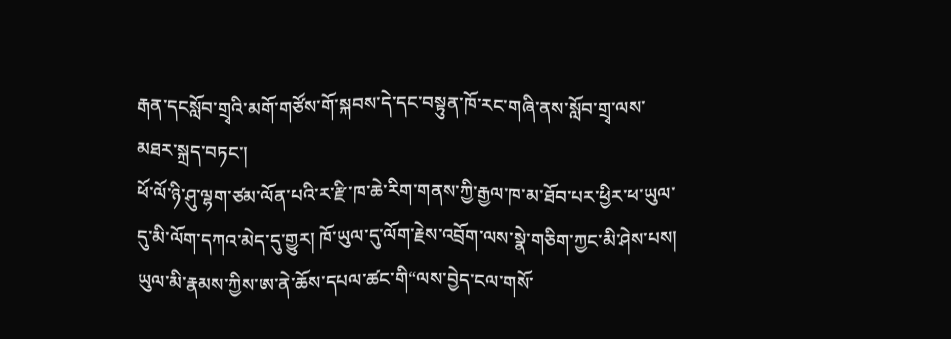རྒན་དངསློབ་གྲྭའི་མགོ་གཙོས་གོ་སྐབས་དེ་དང་བསྟུན་ཁོ་རང་གཞི་ནས་སློབ་གྲྭ་ལས་མཐར་སྐྲད་བཏང་།
ཕོ་ལོ་ཉི་ཤུ་ལྷག་ཙམ་ལོན་པའི་ར་རྫི་ཁ་ཆེ་རིག་གནས་ཀྱི་རྒྱལ་ཁ་མ་ཐོབ་པར་ཕྱིར་ཕ་ཡུལ་དུ་མི་ལོག་དཀའ་མེད་དུ་གྱུར། ཁོ་ཡུལ་དུ་ལོག་རྗེས་འབྲོག་ལས་སྣེ་གཅིག་ཀྱང་མི་ཤེས་པས། ཡུལ་མི་རྣམས་ཀྱིས་ཨ་ནེ་ཆོས་དཔལ་ཚང་གི“ལས་བྱེད་ངལ་གསོ་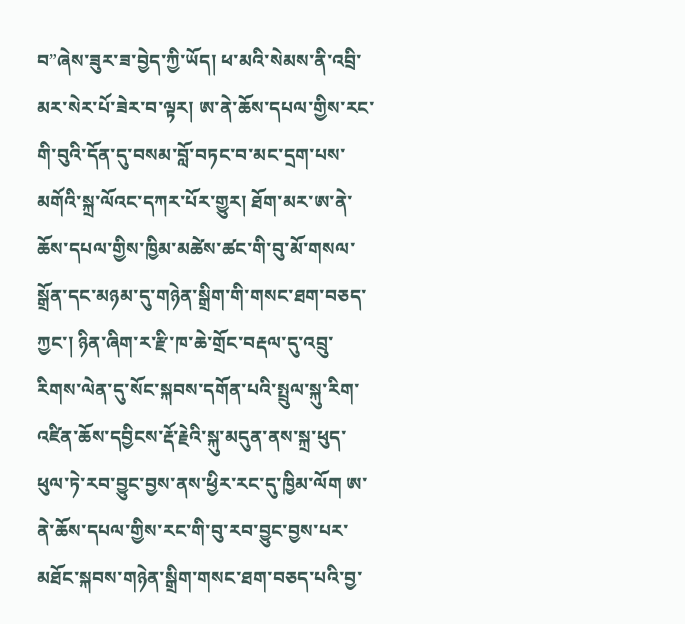བ”ཞེས་ཟུར་ཟ་བྱེད་ཀྱི་ཡོད། ཕ་མའི་སེམས་ནི་འབྲི་མར་སེར་པོ་ཟེར་བ་ལྟར། ཨ་ནེ་ཆོས་དཔལ་གྱིས་རང་གི་བུའི་དོན་དུ་བསམ་བློ་བཏང་བ་མང་དྲག་པས་མགོའི་སྐྲ་ལོའང་དཀར་པོར་གྱུར། ཐོག་མར་ཨ་ནེ་ཆོས་དཔལ་གྱིས་ཁྱིམ་མཚེས་ཚང་གི་བུ་མོ་གསལ་སྒྲོན་དང་མཉམ་དུ་གཉེན་སྒྲིག་གི་གསང་ཐག་བཅད་ཀྱང་། ཉིན་ཞིག་ར་རྫི་ཁ་ཆེ་གྲོང་བརྡལ་དུ་འབྲུ་རིགས་ལེན་དུ་སོང་སྐབས་དགོན་པའི་སྤྲུལ་སྐུ་རིག་འཛིན་ཆོས་དབྱིངས་རྡོ་རྗེའི་སྐུ་མདུན་ནས་སྐྲ་ཕུད་ཕུལ་ཏེ་རབ་བྱུང་བྱས་ནས་ཕྱིར་རང་དུ་ཁྱིམ་ལོག ཨ་ནེ་ཆོས་དཔལ་གྱིས་རང་གི་བུ་རབ་བྱུང་བྱས་པར་མཐོང་སྐབས་གཉེན་སྒྲིག་གསང་ཐག་བཅད་པའི་བྱ་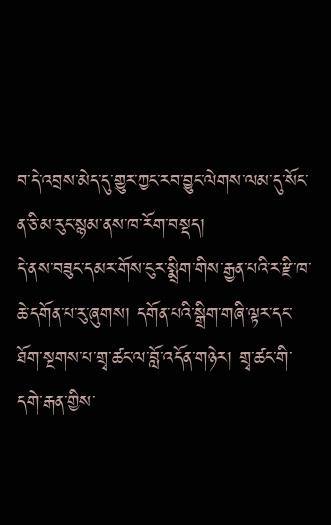བ་དེ་འབྲས་མེད་དུ་གྱུར་ཀྱང་རབ་བྱུང་ལེགས་ལམ་དུ་སོང་ན་ཅི་མ་རུང་སྙམ་ནས་ཁ་རོག་བསྡད།
དེ་ནས་བཟུང་དམར་གོས་ངུར་སྨྲིག་གིས་རྒྱན་པའི་ར་རྫི་ཁ་ཆེ་དགོན་པ་རུ་ཞུགས། དགོན་པའི་སྒྲིག་གཞི་ལྟར་དང་ཐོག་སྔགས་པ་གྲྭ་ཚང་ལ་བློ་འདོན་གཉེར། གྲྭ་ཚང་གི་དགེ་རྒན་གྱིས་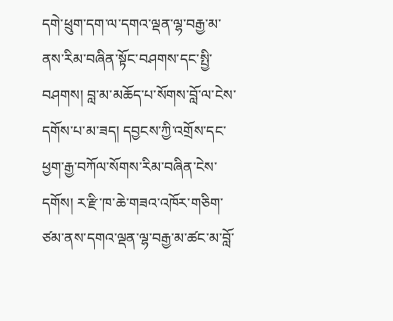དགེ་ཕྲུག་དག་ལ་དགའ་ལྡན་ལྷ་བརྒྱ་མ་ནས་རིམ་བཞིན་སྟོང་བཤགས་དང་སྤྱི་བཤགས། བླ་མ་མཆོད་པ་སོགས་བློ་ལ་ངེས་དགོས་པ་མ་ཟད། དབྱངས་ཀྱི་འགྲོས་དང་ཕྱག་རྒྱ་བཀོལ་སོགས་རིམ་བཞིན་ངེས་དགོས། ར་རྫི་ཁ་ཆེ་གཟའ་འཁོར་གཅིག་ཙམ་ནས་དགའ་ལྡན་ལྷ་བརྒྱ་མ་ཚང་མ་བློ་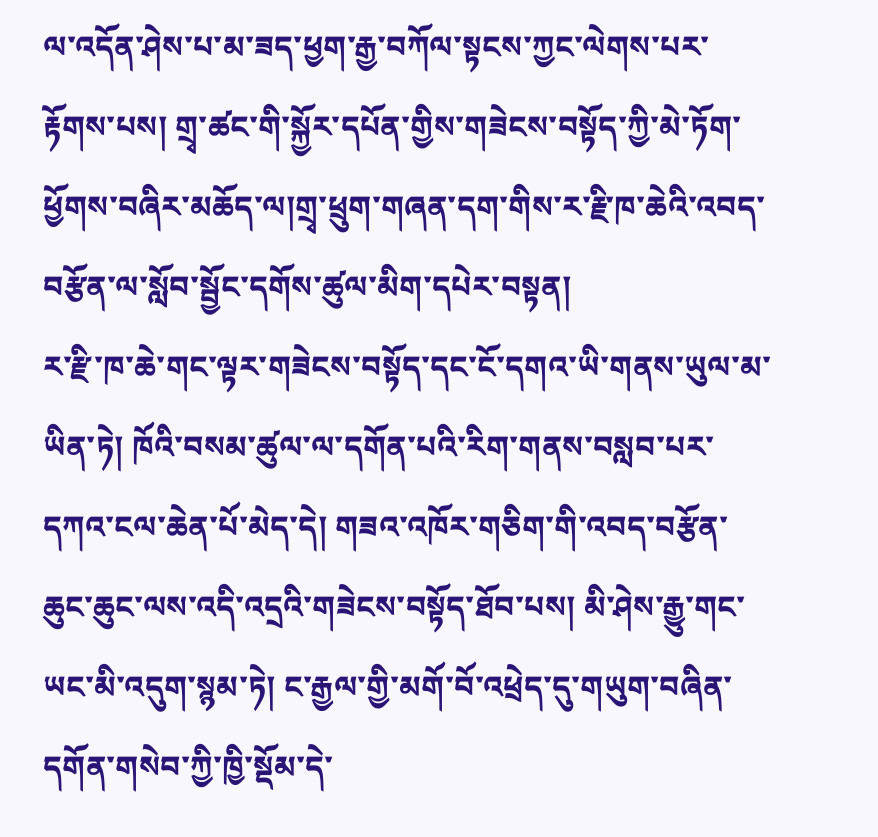ལ་འདོན་ཤེས་པ་མ་ཟད་ཕྱག་རྒྱ་བཀོལ་སྟངས་ཀྱང་ལེགས་པར་རྟོགས་པས། གྲྭ་ཚང་གི་སྐྱོར་དཔོན་གྱིས་གཟེངས་བསྟོད་ཀྱི་མེ་ཏོག་ཕྱོགས་བཞིར་མཆོད་ལ།གྲྭ་ཕྲུག་གཞན་དག་གིས་ར་རྗི་ཁ་ཆེའི་འབད་བརྩོན་ལ་སློབ་སྦྱོང་དགོས་ཚུལ་མིག་དཔེར་བསྟན།
ར་རྫི་ཁ་ཆེ་གང་ལྟར་གཟེངས་བསྟོད་དང་ངོ་དགའ་ཡི་གནས་ཡུལ་མ་ཡིན་ཏེ། ཁོའི་བསམ་ཚུལ་ལ་དགོན་པའི་རིག་གནས་བསླབ་པར་དཀའ་ངལ་ཆེན་པོ་མེད་དེ། གཟའ་འཁོར་གཅིག་གི་འབད་བརྩོན་ཆུང་ཆུང་ལས་འདི་འདྲའི་གཟེངས་བསྟོད་ཐོབ་པས། མི་ཤེས་རྒྱུ་གང་ཡང་མི་འདུག་སྙམ་ཏེ། ང་རྒྱལ་གྱི་མགོ་བོ་འཕྲེད་དུ་གཡུག་བཞིན་དགོན་གསེབ་ཀྱི་ཁྱི་སྡོམ་དེ་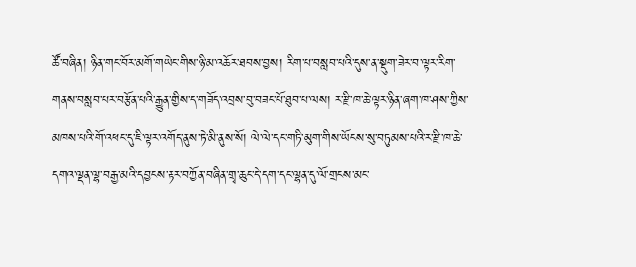ཚོ་བཞིན། ཉིན་གང་བོར་མགོ་གཡེང་གིས་ཉི་མ་འཆོར་ཐབས་བྱས། རིག་པ་བསླབ་པའི་དུས་ན་སྡུག་ཟེར་བ་ལྟར་རིག་གནས་བསླབ་པར་བརྩོན་པའི་རྒྱུན་གྱིས་ད་གཟོད་འབྲས་བུ་བཟང་པོ་ཐུབ་པ་ལས། ར་རྫི་ཁ་ཆེ་ལྟར་ཉིན་ཞག་ཁ་ཤས་ཀྱིས་མཁས་པའི་གོ་འཕང་དུ་ཇི་ལྟར་འགོད་ནུས་ཏེ་མི་ནུས་སོ། ལེ་ལེ་དང་གཏི་མུག་གིས་ཡོངས་སུ་བཏུམས་པའི་ར་རྫི་ཁ་ཆེ་དགའ་ལྡན་ལྷ་བརྒྱ་མའི་དབྱངས་རྟར་བཀྱོན་བཞིན་གྲྭ་ཆུང་དེ་དག་དང་ལྷན་དུ་ལོ་གྲངས་མང་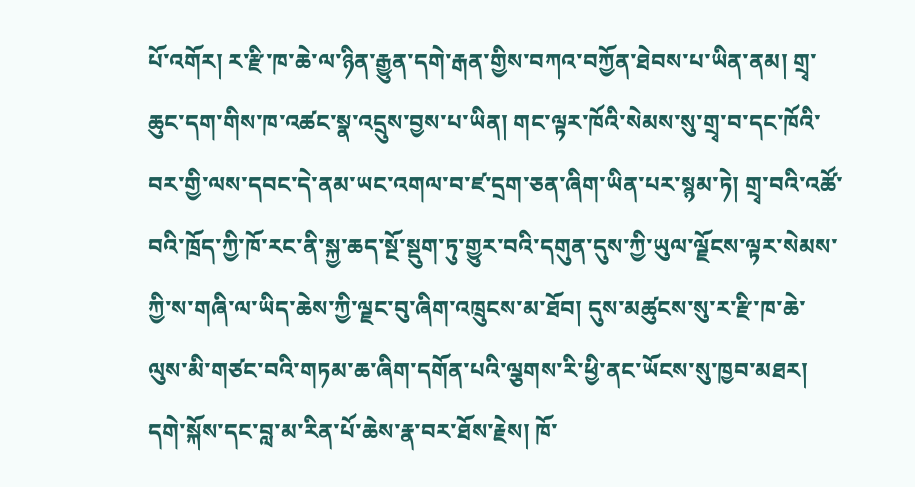པོ་འགོར། ར་རྫི་ཁ་ཆེ་ལ་ཉིན་རྒྱུན་དགེ་རྒན་གྱིས་བཀའ་བཀྱོན་ཐེབས་པ་ཡིན་ནམ། གྲྭ་ཆུང་དག་གིས་ཁ་འཚང་སྣ་འདྲུས་བྱས་པ་ཡིན། གང་ལྟར་ཁོའི་སེམས་སུ་གྲྭ་བ་དང་ཁོའི་བར་གྱི་ལས་དབང་དེ་ནམ་ཡང་འགལ་བ་ཛ་དྲག་ཅན་ཞིག་ཡིན་པར་སྙམ་ཏེ། གྲྭ་བའི་འཚོ་བའི་ཁྲོད་ཀྱི་ཁོ་རང་ནི་སྐྱ་ཆད་སྔོ་སྡུག་ཏུ་གྱུར་བའི་དགུན་དུས་ཀྱི་ཡུལ་ལྗོངས་ལྟར་སེམས་ཀྱི་ས་གཞི་ལ་ཡིད་ཆེས་ཀྱི་ལྗང་བུ་ཞིག་འཁྲུངས་མ་ཐོབ། དུས་མཚུངས་སུ་ར་རྫི་ཁ་ཆེ་ལུས་མི་གཙང་བའི་གཏམ་ཆ་ཞིག་དགོན་པའི་ལྕགས་རི་ཕྱི་ནང་ཡོངས་སུ་ཁྱབ་མཐར། དགེ་སྐོས་དང་བླ་མ་རིན་པོ་ཆེས་རྣ་བར་ཐོས་རྗེས། ཁོ་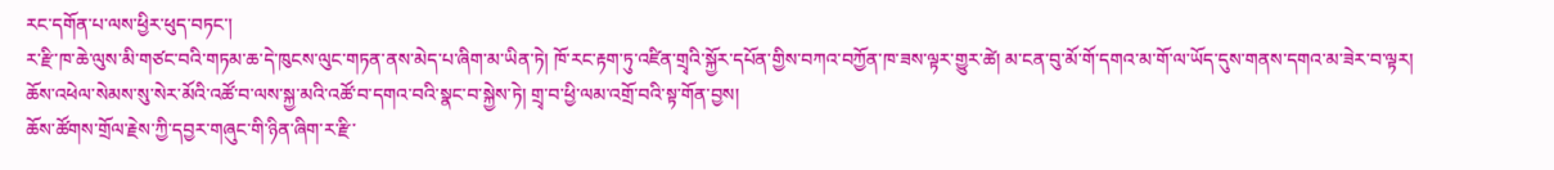རང་དགོན་པ་ལས་ཕྱིར་ཕུད་བཏང་།
ར་རྫི་ཁ་ཆེ་ལུས་མི་གཙང་བའི་གཏམ་ཆ་དེ་ཁུངས་ལུང་གཏན་ནས་མེད་པ་ཞིག་མ་ཡིན་ཏེ། ཁོ་རང་རྟག་ཏུ་འཛིན་གྲྭའི་སྐྱོར་དཔོན་གྱིས་བཀའ་བཀྱོན་ཁ་ཟས་ལྟར་གྱུར་ཚེ། མ་ངན་བུ་མོ་གོ་དགའ་མ་གོ་ལ་ཡོད་དུས་གནས་དགའ་མ་ཟེར་བ་ལྟར། ཆོས་འཕེལ་སེམས་སུ་སེར་མོའི་འཚོ་བ་ལས་སྐྱ་མའི་འཚོ་བ་དགའ་བའི་སྣང་བ་སྐྱེས་ཏེ། གྲྭ་བ་ཕྱི་ལམ་འགྲོ་བའི་སྟ་གོན་བྱས།
ཆོས་ཚོགས་གྲོལ་རྗེས་ཀྱི་དབྱར་གཞུང་གི་ཉིན་ཞིག་ར་རྫི་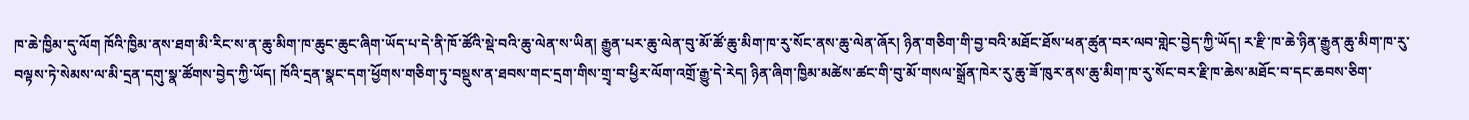ཁ་ཆེ་ཁྱིམ་དུ་ལོག ཁོའི་ཁྱིམ་ནས་ཐག་མི་རིང་ས་ན་ཆུ་མིག་ཁ་ཆུང་ཆུང་ཞིག་ཡོད་པ་དེ་ནི་ཁོ་ཚོའི་སྡེ་བའི་ཆུ་ལེན་ས་ཡིན། རྒྱུན་པར་ཆུ་ལེན་བུ་མོ་ཚོ་ཆུ་མིག་ཁ་རུ་སོང་ནས་ཆུ་ལེན་ཞོར། ཉིན་གཅིག་གི་བྱ་བའི་མཐོང་ཐོས་ཕན་ཚུན་བར་ལབ་གླེང་བྱེད་ཀྱི་ཡོད། ར་རྫི་ཁ་ཆེ་ཉིན་རྒྱུན་ཆུ་མིག་ཁ་རུ་བལྟས་ཏེ་སེམས་ལ་མི་དྲན་དགུ་སྣ་ཚོགས་བྱེད་ཀྱི་ཡོད། ཁོའི་དྲན་སྣང་དག་ཕྱོགས་གཅིག་ཏུ་བསྡུས་ན་ཐབས་གང་དྲག་གིས་གྲྭ་བ་ཕྱིར་ལོག་འགྲོ་རྒྱུ་དེ་རེད། ཉིན་ཞིག་ཁྱིམ་མཚེས་ཚང་གི་བུ་མོ་གསལ་སྒྲོན་ཁེར་རུ་ཆུ་ཟོ་ཁུར་ནས་ཆུ་མིག་ཁ་རུ་སོང་བར་རྗི་ཁ་ཆེས་མཐོང་བ་དང་ཆབས་ཅིག་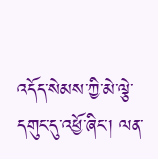འདོད་སེམས་ཀྱི་མེ་ལྕེ་དགུང་དུ་འཕྱོ་ཞིང་། ལན་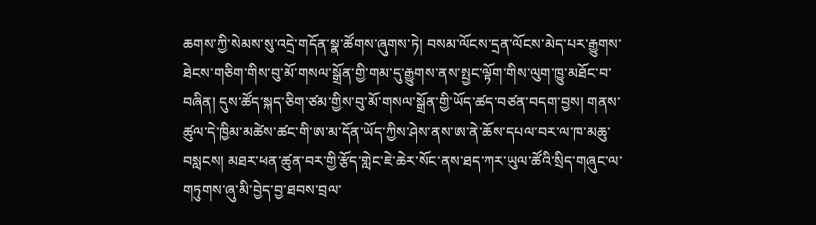ཆགས་ཀྱི་སེམས་སུ་འདྲེ་གདོན་སྣ་ཚོགས་ཞུགས་ཏེ། བསམ་ལོངས་དྲན་ལོངས་མེད་པར་རྒྱུགས་ཐེངས་གཅིག་གིས་བུ་མོ་གསལ་སྒྲོན་གྱི་གམ་དུ་རྒྱུགས་ནས་སྤྱང་ལྟོག་གིས་ལུག་ཁྱུ་མཐོང་བ་བཞིན། དུས་ཚོད་སྐད་ཅིག་ཙམ་གྱིས་བུ་མོ་གསལ་སྒྲོན་གྱི་ཡོད་ཚད་བཙན་བདག་བྱས། གནས་ཚུལ་དེ་ཁྱིམ་མཚེས་ཚང་གི་ཨ་མ་དོན་ཡོད་ཀྱིས་ཤེས་ནས་ཨ་ནེ་ཆོས་དཔལ་བར་ལ་ཁ་མཆུ་བསླངས། མཐར་ཕན་ཚུན་བར་གྱི་རྩོད་གླེང་ཇེ་ཆེར་སོང་ནས་ཐད་ཀར་ཡུལ་ཚོའི་སྲིད་གཞུང་ལ་གཏུགས་ཞུ་མི་བྱེད་བྱ་ཐབས་བྲལ་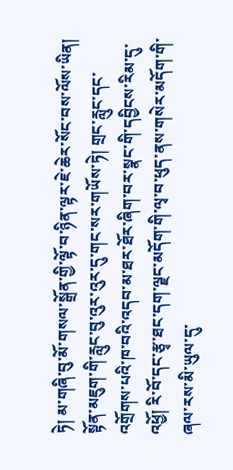ཏེ། མ་གཞི་བུ་མོ་གསལ་སྒྲོན་གྱི་ལྟོ་བ་ཉིན་ལྟར་ཇེ་ཆེར་སོང་བས་ལོས་ཡིན།
སྟོན་མཇུག་གི་རླུང་བུ་འུར་འུར་དུ་གང་སར་གཡོས་ཏེ། གྲང་རླུང་དང་འགྲོགས་པའི་ཁ་བའི་འདབ་མ་ཐར་ཐོར་ཞིག་བར་སྣང་གི་དབྱིངས་རིམ་དུ་འཕྱོ། རི་བོ་དང་རྩྭ་ཐང་དག་ལྗང་མདོག་གི་ལྭ་བ་ཕུད་ནས་གསེར་མདོག་གི་ཞལ་རས་མི་ཡུལ་དུ་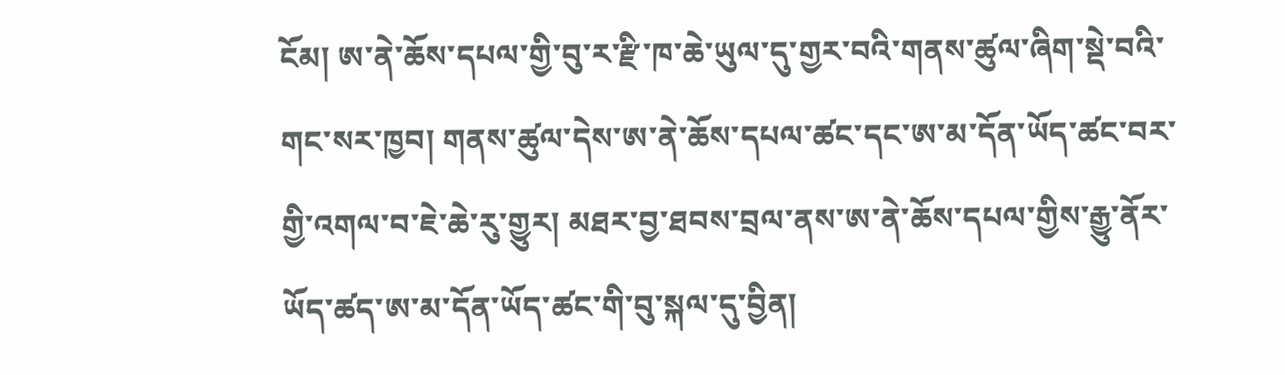ངོམ། ཨ་ནེ་ཆོས་དཔལ་གྱི་བུ་ར་རྫི་ཁ་ཆེ་ཡུལ་དུ་གྱར་བའི་གནས་ཚུལ་ཞིག་སྡེ་བའི་གང་སར་ཁྱབ། གནས་ཚུལ་དེས་ཨ་ནེ་ཆོས་དཔལ་ཚང་དང་ཨ་མ་དོན་ཡོད་ཚང་བར་གྱི་འགལ་བ་ཇེ་ཆེ་རུ་གྱུར། མཐར་བྱ་ཐབས་བྲལ་ནས་ཨ་ནེ་ཆོས་དཔལ་གྱིས་རྒྱུ་ནོར་ཡོད་ཚད་ཨ་མ་དོན་ཡོད་ཚང་གི་བུ་སྐལ་དུ་བྱིན།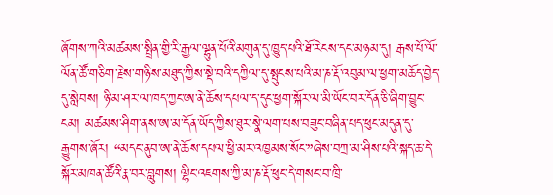ཞོགས་ཀའི་མཚམས་སྤྲིན་གྱི་རི་རྒྱལ་ལྷུན་པོའི་མགུན་དུ་ཁྱུད་པའི་ཐོ་རེངས་དང་མཉམ་དུ། རྒས་པོ་ལོ་ལོན་ཚོ་གཅིག་རྗེས་གཉིས་མཐུད་ཀྱིས་སྡེ་བའི་དཀྱིལ་དུ་སྤུངས་པའི་མ་ཎ་རྡོ་འབུམ་ལ་ཕྱག་མཆོད་བྱེད་དུ་སླེབས། ཉི་མ་ཤར་ལ་ཁད་ཀྱང་ཨ་ནེ་ཆོས་དཔལ་ད་དུང་ཕྱག་སྐོར་ལ་མི་ཡོང་བར་དོན་ཅི་ཞིག་བྱུང་ངམ། མཚམས་ཤིག་ནས་ཨ་མ་དོན་ཡོད་ཀྱིས་ཐུར་སྣེ་ལག་པས་བཟུང་བཞིན་པད་ཕུང་མདུན་དུ་རྒྱུགས་ཞོར། “མདང་ནུབ་ཨ་ནེ་ཆོས་དཔལ་ཕྱི་མར་འཁྱམས་སོང་”ཞེས་བཀྲ་མ་ཤིས་པའི་སྐད་ཆ་དེ་སྐོར་མཁན་ཚོའི་རྣ་བར་བླུགས། ལྷིང་འཇགས་ཀྱི་མ་ཎ་རྡོ་ཕུང་དེ་གསང་བ་ཁྲི་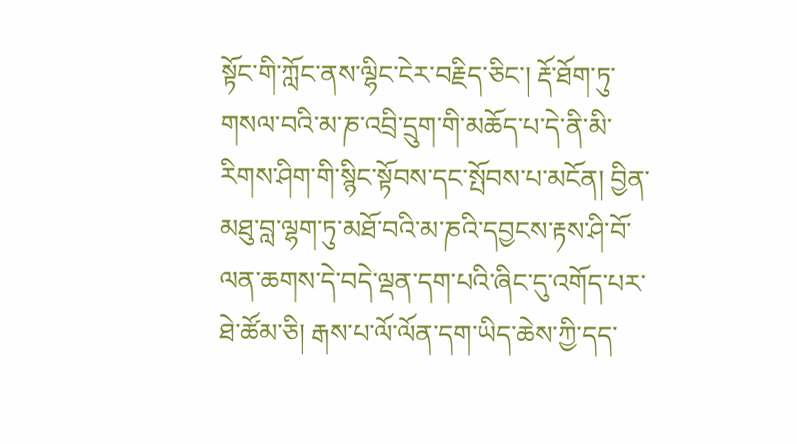སྟོང་གི་ཀློང་ནས་ལྷིང་ངེར་བརྗིད་ཅིང་། རྡོ་ཐོག་ཏུ་གསལ་བའི་མ་ཎ་འབྲི་དྲུག་གི་མཆོད་པ་དེ་ནི་མི་རིགས་ཤིག་གི་སྙིང་སྟོབས་དང་སྤོབས་པ་མངོན། བྱིན་མཐུ་བླ་ལྷག་ཏུ་མཐོ་བའི་མ་ཎའི་དབྱངས་རྟས་ཤི་བོ་ལན་ཆགས་དེ་བདེ་ལྡན་དག་པའི་ཞིང་དུ་འགོད་པར་ཐེ་ཚོམ་ཅི། རྒས་པ་ལོ་ལོན་དག་ཡིད་ཆེས་ཀྱི་དད་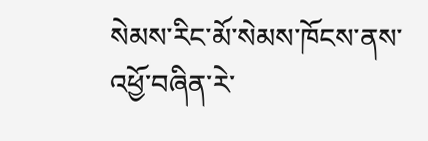སེམས་རིང་མོ་སེམས་ཁོངས་ནས་འཕྱོ་བཞིན་རེ་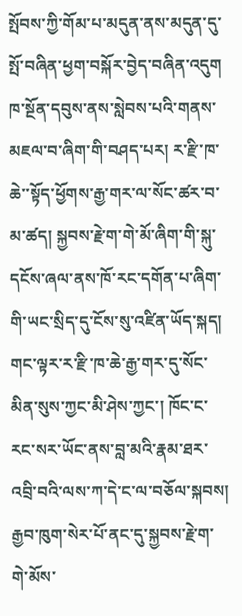སྤོབས་ཀྱི་གོམ་པ་མདུན་ནས་མདུན་དུ་སྤོ་བཞིན་ཕྱག་བསྐོར་བྱེད་བཞིན་འདུག
ཁ་སྔོན་དབུས་ནས་སླེབས་པའི་གནས་མཇལ་བ་ཞིག་གི་བཤད་པར། ར་རྫི་ཁ་ཆེ་་སྟོད་ཕྱོགས་རྒྱ་གར་ལ་སོང་ཚར་བ་མ་ཚད། སྐྱབས་རྗེ་ག་གེ་མོ་ཞིག་གི་སྐུ་དངོས་ཞལ་ནས་ཁོ་རང་དགོན་པ་ཞིག་གི་ཡང་སྲིད་དུ་ངོས་སུ་འཛིན་ཡོད་སྐད། གང་ལྟར་ར་རྫི་ཁ་ཆེ་རྒྱ་གར་དུ་སོང་མིན་སུས་ཀྱང་མི་ཤེས་ཀྱང་། ཁོང་ང་རང་སར་ཡོང་ནས་བླ་མའི་རྣམ་ཐར་འབྲི་བའི་ལས་ཀ་དེ་ང་ལ་བཅོལ་སྐབས། རྒྱབ་ཁུག་སེར་པོ་ནང་དུ་སྐྱབས་རྗེ་ག་གེ་མོས་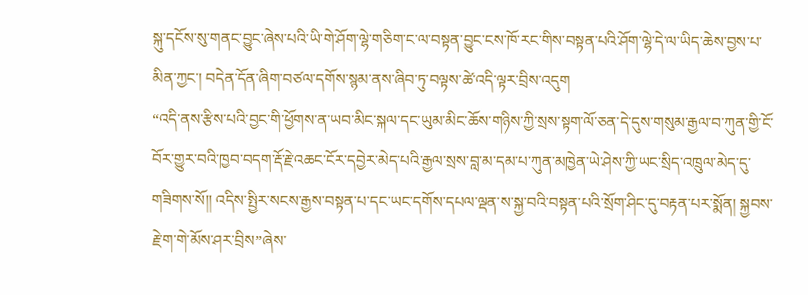སྐུ་དངོས་སུ་གནང་བྱུང་ཞེས་པའི་ཡི་གེ་ཤོག་ལྷེ་གཅིག་ང་ལ་བསྟན་བྱུང་ངས་ཁོ་རང་གིས་བསྟན་པའི་ཤོག་ལྷེ་དེ་ལ་ཡིད་ཆེས་བྱས་པ་མིན་ཀྱང་། བདེན་དོན་ཞིག་བཙལ་དགོས་སྙམ་ནས་ཞིབ་ཏུ་བལྟས་ཚེ་འདི་ལྟར་བྲིས་འདུག
“འདི་ནས་རྩིས་པའི་བྱང་གི་ཕྱོགས་ན་ཡབ་མིང་སྐལ་དང་ཡུམ་མིང་ཆོས་གཉིས་ཀྱི་སྲས་སྟག་ལོ་ཅན་དེ་དུས་གསུམ་རྒྱལ་བ་ཀུན་གྱི་ངོ་བོར་གྱུར་བའི་ཁྱབ་བདག་རྡོ་རྗེ་འཆང་ངོར་དབྱེར་མེད་པའི་རྒྱལ་སྲས་བླ་མ་དམ་པ་ཀུན་མཁྱེན་ཡེ་ཤེས་ཀྱི་ཡང་སྲིད་འཁྲུལ་མེད་དུ་གཟིགས་སོ།། འདིས་སྤྱིར་སངས་རྒྱས་བསྟན་པ་དང་ཡང་དགོས་དཔལ་ལྡན་ས་སྐྱ་བའི་བསྟན་པའི་སྲོག་ཤིང་དུ་བརྟན་པར་སྨོན། སྐྱབས་རྗེ་ག་གེ་མོས་ཤར་བྲིས”ཞེས་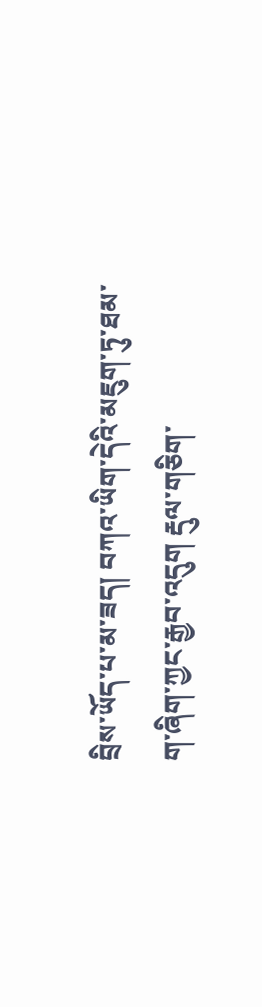བྲིས་ཡོད་པ་མ་ཟད། བཀའ་ཡིག་དེའི་མཇུག་ཏུ་ཐམ་ག་ཞིག་ཀྱང་རྒྱབ་འདུག རྡུལ་གཅིག་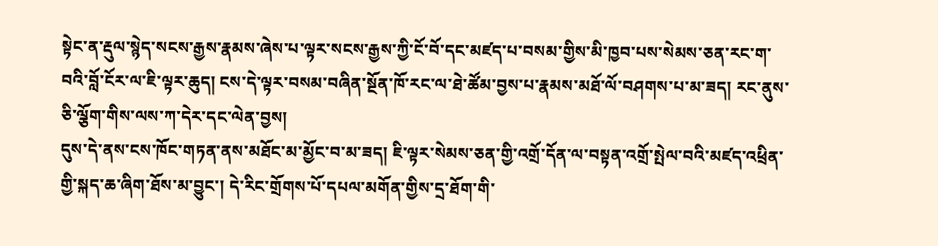སྟེང་ན་རྡུལ་སྙེད་སངས་རྒྱས་རྣམས་ཞེས་པ་ལྟར་སངས་རྒྱས་ཀྱི་ངོ་བོ་དང་མཛད་པ་བསམ་གྱིས་མི་ཁྱབ་པས་སེམས་ཅན་རང་ག་བའི་བློ་ངོར་ལ་ཇི་ལྟར་ཆུད། ངས་དེ་ལྟར་བསམ་བཞིན་སྔོན་ཁོ་རང་ལ་ཐེ་ཚོམ་བྱས་པ་རྣམས་མཐོ་ལོ་བཤགས་པ་མ་ཟད། རང་ནུས་ཅི་ལྕོག་གིས་ལས་ཀ་དེར་དང་ལེན་བྱས།
དུས་དེ་ནས་ངས་ཁོང་གཏན་ནས་མཐོང་མ་མྱོང་བ་མ་ཟད། ཇི་ལྟར་སེམས་ཅན་གྱི་འགྲོ་དོན་ལ་བསྟན་འགྲོ་སྤེལ་བའི་མཛད་འཕྲིན་གྱི་སྐད་ཆ་ཞིག་ཐོས་མ་བྱུང་། དེ་རིང་གྲོགས་པོ་དཔལ་མགོན་གྱིས་དྲ་ཐོག་གི་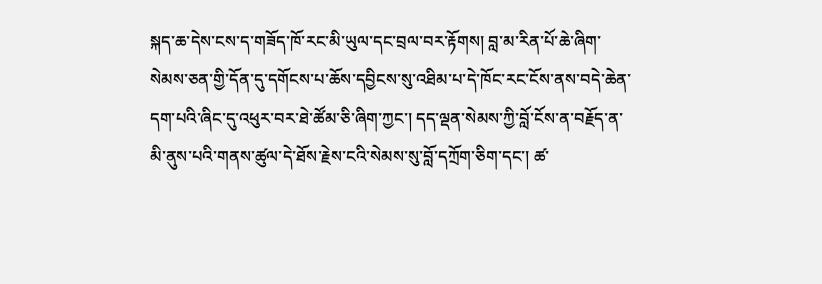སྐད་ཆ་དེས་ངས་ད་གཟོད་ཁོ་རང་མི་ཡུལ་དང་བྲལ་བར་རྟོགས། བླ་མ་རིན་པོ་ཆེ་ཞིག་སེམས་ཅན་གྱི་དོན་དུ་དགོངས་པ་ཆོས་དབྱིངས་སུ་འཐིམ་པ་དེ་ཁོང་རང་ངོས་ནས་བདེ་ཆེན་དག་པའི་ཞིང་དུ་འཕུར་བར་ཐེ་ཚོམ་ཅི་ཞིག་ཀྱང་། དད་ལྡན་སེམས་ཀྱི་བློ་ངོས་ན་བརྗོད་ན་མི་ནུས་པའི་གནས་ཚུལ་དེ་ཐོས་རྗེས་ངའི་སེམས་སུ་བློ་དཀྲོག་ཅིག་དང་། ཚ་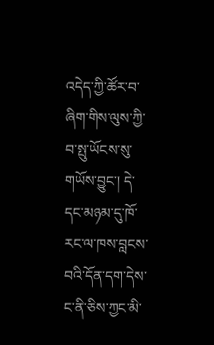འདེད་ཀྱི་ཚོར་བ་ཞིག་གིས་ལུས་ཀྱི་བ་སྤུ་ཡོངས་སུ་གཡོས་བྱུང་། དེ་དང་མཉམ་དུ་ཁོ་རང་ལ་ཁས་བླངས་བའི་དོན་དག་དེས་ང་ནི་ཅིས་ཀྱང་མི་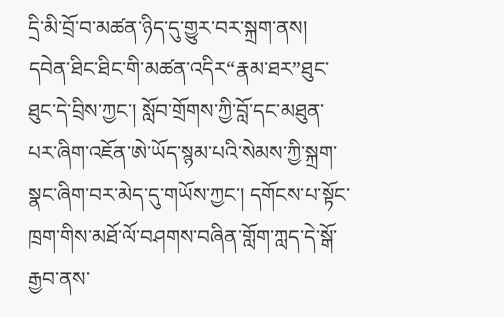དྲི་མི་བྲོ་བ་མཚན་ཉིད་དུ་གྱུར་བར་སྐྲག་ནས། དབེན་ཐིང་ཐིང་གི་མཚན་འདིར“རྣམ་ཐར”ཐུང་ཐུང་དེ་བྲིས་ཀྱང་། སློབ་གྲོགས་ཀྱི་བློ་དང་མཐུན་པར་ཞིག་འཇོན་ཨེ་ཡོད་སྙམ་པའི་སེམས་ཀྱི་སྐྲག་སྣང་ཞིག་བར་མེད་དུ་གཡོས་ཀྱང་། དགོངས་པ་སྟོང་ཁྲག་གིས་མཐོ་ལོ་བཤགས་བཞིན་གློག་ཀླད་དེ་སྒོ་རྒྱབ་ནས་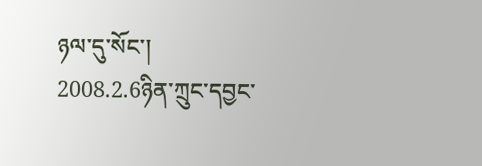ཉལ་དུ་སོང་།
2008.2.6ཉིན་ཀྲུང་དབྱང་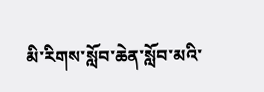མི་རིགས་སློབ་ཆེན་སློབ་མའི་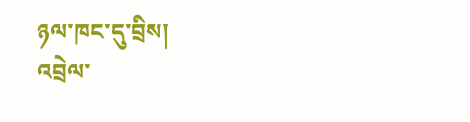ཉལ་ཁང་དུ་བྲིས།
འབྲེལ་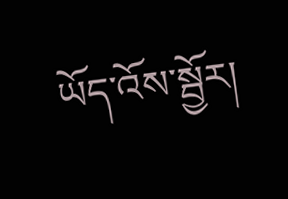ཡོད་འོས་སྦྱོར།